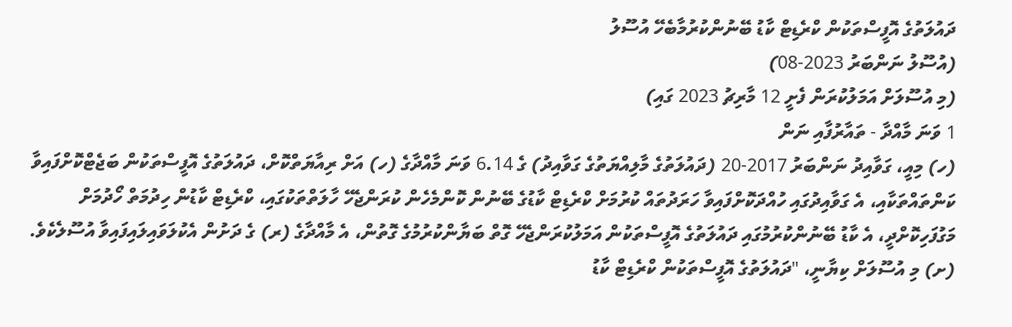ދައުލަތުގެ އޮފީސްތަކުން ކްރެޑިޓް ކާޑު ބޭނުންކުރުމާބެހޭ އުސޫލު
(އުސޫލު ނަންބަރު 2023-08)
(މި އުސޫލަށް އަމަލުކުރަން ފެށީ 12 މާރިޗު 2023 ގައި)
1 ވަނަ މާއްދާ - ތައާރުފާއި ނަން
(ހ) މިއީ، ގަވާއިދު ނަންބަރު 2017-20 (ދައުލަތުގެ މާލިއްޔަތުގެ ގަވާއިދު) ގެ 6.14 ވަނަ މާއްދާގެ (ހ) އަށް ރިއާޔަތްކޮށް، ދައުލަތުގެ އޮފީސްތަކުން ބަޖެޓްކޮށްފައިވާ ކަންތައްތަކާއި، އެ ގަވާއިދުގައި ހުއްދަކޮށްފައިވާ ހަރަދުތައް ކުރުމަށް ކްރެޑިޓް ކާޑުގެ ބޭނުން ކޮންމެހެން ކުރަންޖެހޭ ހާލަތްތަކުގައި، ކްރެޑިޓް ކާޑުން ހިދުމަތް ހޯދުމަށް މަގުފަހިކޮށްދީ، އެ ކާޑު ބޭނުންކުރުމުގައި ދައުލަތުގެ އޮފީސްތަކުން އަމަލުކުރަންޖެހޭ ގޮތް ބަޔާންކުރުމުގެ ގޮތުން، އެ މާއްދާގެ (ރ) ގެ ދަށުން އެކުލަވައިލައިފައިވާ އުސޫލެކެވެ.
(ށ) މި އުސޫލަށް ކިޔާނީ، "ދައުލަތުގެ އޮފީސްތަކުން ކްރެޑިޓް ކާޑު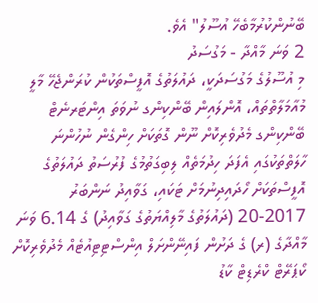ބޭނުންކުރުމާބެހޭ އުސޫލު" އެވެ.
2 ވަނަ މާއްދާ - މަގުސަދު
މި އުސޫލުގެ މަގުސަދަކީ، ދައުލަތުގެ އޮފީސްތަކުން ކުރަންޖެހޭ މާލީ މުއާމަލާތްތައް، އޮންލައިން ބޭންކިންގ ނުވަތަ އިންޓަރނެޓް ބޭންކިންގ މެދުވެރިކޮށް ނޫން ގޮތަކަށް ހިންގެން ނުހުންނަ ހާލަތްތަކުގައި އެފަދަ ހިދުމަތެއް ލިބިގަތުމުގެ ފުރުސަތު ދައުލަތުގެ އޮފީސްތަކަށް ހޯދައިދިނުމަށް ޓަކައި، ގަވާއިދު ނަންބަރު 2017-20 (ދައުލަތުގެ މާލިއްޔަތުގެ ގަވާއިދު) ގެ 6.14 ވަނަ މާއްދާގެ (ރ) ގެ ދަށުން ފައިނޭންށަލް އިންސްޓިޓިއުޓެއް މެދުވެރިކޮށް ކޯޕަރޭޓް ކްރެޑިޓް ކާޑު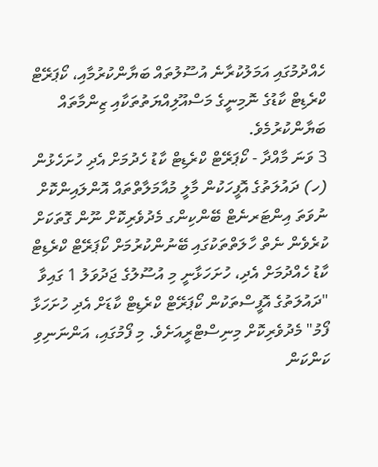ހެއްދުމުގައި އަމަލުކުރާނެ އުސޫލުތައް ބަޔާންކުރުމާއި، ކޯޕަރޭޓް ކްރެޑިޓް ކާޑުގެ ނޮމިނީގެ މަސްއޫލިއްޔަތުތަކާއި ޒިންމާތައް ބަޔާންކުރުމެވެ.
3 ވަނަ މާއްދާ - ކޯޕަރޭޓް ކްރެޑިޓް ކާޑު ހެދުމަށް އެދި ހުށަހެޅުން
(ހ) ދައުލަތުގެ އޮފީހަކުން މާލީ މުއާމަލާތްތައް އޮންލައިންކޮށް ނުވަތަ އިންޓަރނެޓް ބޭންކިންގ މެދުވެރިކޮށް ނޫން ގޮތަކަށް ކުރެވެން ނެތް ހާލަތްތަކުގައި ބޭނުންކުރުމަށް ކޯޕަރޭޓް ކްރެޑިޓް ކާޑު ހެއްދުމަށް އެދި، ހުށަހަޅާނީ މި އުސޫލުގެ ޖަދުވަލު 1 ގައިވާ "ދައުލަތުގެ އޮފީސްތަކުން ކޯޕަރޭޓް ކްރެޑިޓް ކާޑަށް އެދި ހުށަހަޅާ ފޯމު" މެދުވެރިކޮށް މިނިސްޓްރީއަށެވެ. މި ފޯމުގައި، އަންނަނިވި ކަންކަން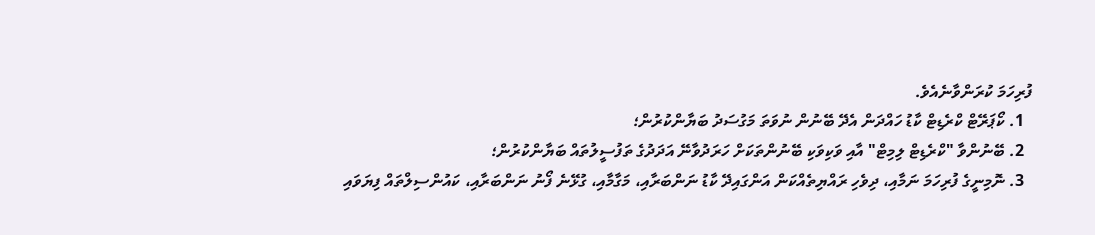ފުރިހަމަ ކުރަންވާނެއެވެ.
  1. ކޯޕަރޭޓް ކްރެޑިޓް ކާޑު ހައްދަން އެދޭ ބޭނުން ނުވަތަ މަގުސަދު ބަޔާންކުރުން؛
  2. ބޭނުންވާ "ކްރެޑިޓް ލިމިޓް" އާއި ވަކިވަކި ބޭނުންތަކަށް ހަރަދުވާނޭ އަދަދުގެ ތަފުސީލުތައް ބަޔާންކުރުން؛
  3. ނޮމިނީގެ ފުރިހަމަ ނަމާއި، ދިވެހި ރައްޔިތެއްކަން އަންގައިދޭ ކާޑު ނަންބަރާއި، މަގާމާއި، ގުޅޭނެ ފޯނު ނަންބަރާއި، ކައުންސިލްތައް ފިޔަވައި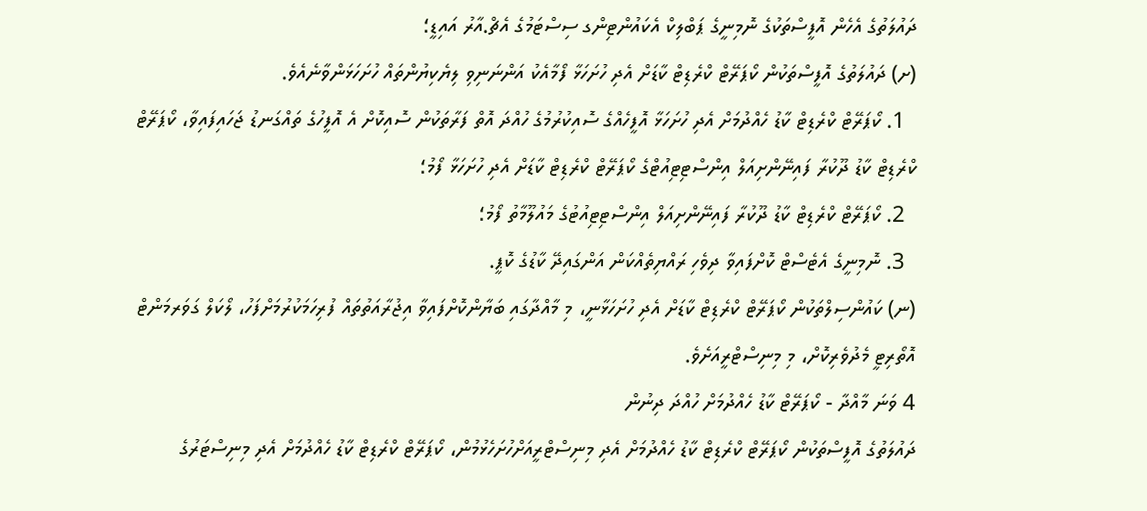ދައުލަތުގެ އެހެން އޮފީސްތަކުގެ ނޮމިނީގެ ޕަބްލިކް އެކައުންޓިންގ ސިސްޓަމުގެ އެޗް.އާރު އައިޑީ؛
(ށ) ދައުލަތުގެ އޮފީސްތަކުން ކޯޕަރޭޓް ކްރެޑިޓް ކާޑަށް އެދި ހުށަހަޅާ ފޯމާއެކު އަންނަނިވި ލިޔެކިޔުންތައް ހުށަހަޅަންވާނެއެވެ.
  1. ކޯޕަރޭޓް ކްރެޑިޓް ކާޑު ހެއްދުމަށް އެދި ހުށަހަޅާ އޮފީހެއްގެ ސޮއިކުރުމުގެ ހުއްދަ އޮތް ފަރާތަކުން ސޮއިކޮށް އެ އޮފީހުގެ ތައްގަނޑު ޖަހައިފައިވާ، ކޯޕަރޭޓް ކްރެޑިޓް ކާޑު ދޫކުރާ ފައިނޭންށިއަލް އިންސްޓިޓިއުޓްގެ ކޯޕަރޭޓް ކްރެޑިޓް ކާޑަށް އެދި ހުށަހަޅާ ފޯމު؛
  2. ކޯޕަރޭޓް ކްރެޑިޓް ކާޑު ދޫކުރާ ފައިނޭންށިއަލް އިންސްޓިޓިއުޓުގެ މައުލޫމާތު ފޯމު؛
  3. ނޮމިނީގެ އެޓެސްޓް ކޮށްފައިވާ ދިވެހި ރައްޔިތެއްކަން އަންގައިދޭ ކާޑުގެ ކޮޕީ.
(ނ) ކައުންސިލްތަކުން ކޯޕަރޭޓް ކްރެޑިޓް ކާޑަށް އެދި ހުށަހަޅާނީ، މި މާއްދާގައި ބަޔާންކޮށްފައިވާ އިޖުރާއަތުތައް ފުރިހަމަކުރުމަށްފަހު، ލޯކަލް ގަވަރމަންޓް އޮތޯރިޓީ މެދުވެރިކޮށް، މި މިނިސްޓްރީއަށެވެ.
4 ވަނަ މާއްދާ - ކޯޕަރޭޓް ކާޑު ހެއްދުމަށް ހުއްދަ ދިނުން
ދައުލަތުގެ އޮފީސްތަކުން ކޯޕަރޭޓް ކްރެޑިޓް ކާޑު ހެއްދުމަށް އެދި މިނިސްޓްރީއަށްހުށަހެޅުމުން، ކޯޕަރޭޓް ކްރެޑިޓް ކާޑު ހެއްދުމަށް އެދި މިނިސްޓަރުގެ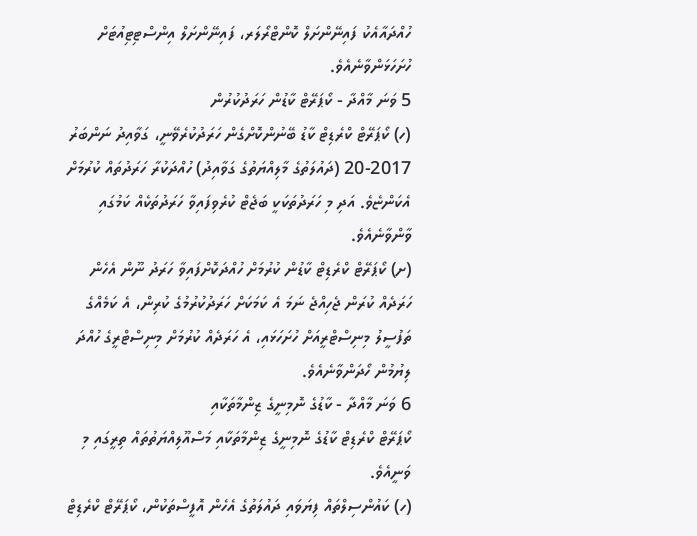ހުއްދައާއެކު ފައިނޭންށަލް ކޮންޓްރޯލަރ، ފައިނޭންށަލް އިންސްޓިޓިއުޓަށް ހުށަހަޅަންވާނެއެވެ.
5 ވަނަ މާއްދާ - ކޯޕަރޭޓް ކާޑުން ހަރަދުކުރުން
(ހ) ކޯޕަރޭޓް ކްރެޑިޓް ކާޑު ބޭނުންކޮށްގެން ހަރަދުކުރެވޭނީ، ގަވާއިދު ނަންބަރު 2017-20 (ދައުލަތުގެ މާލިއްޔަތުގެ ގަވާއިދު) ހުއްދަކުރާ ހަރަދުތައް ކުރުމަށް އެކަންޏެވެ. އަދި މި ހަރަދުތަކަކީ ބަޖެޓް ކުރެވިފައިވާ ހަރަދުތަކެއް ކަމުގައި ވާންވާނެއެވެ.
(ށ) ކޯޕަރޭޓް ކްރެޑިޓް ކާޑުން ކުރުމަށް ހުއްދަކޮށްފައިވާ ހަރަދު ނޫން އެހެން ހަރަދެއް ކުރަން ޖެހިއްޖެ ނަމަ އެ ކަމަކަށް ހަރަދުކުރުމުގެ ކުރިން، އެ ކަމެއްގެ ތަފުސީލު މިނިސްޓްރީއަށް ހުށަހަޅައި، އެ ހަރަދެއް ކުރުމަށް މިނިސްޓްރީގެ ހުއްދަ ލިޔުމުން ހޯދަންވާނެއެވެ.
6 ވަނަ މާއްދާ - ކާޑުގެ ނޮމިނީގެ ޒިންމާތަކާއި
ކޯޕަރޭޓް ކްރެޑިޓް ކާޑުގެ ނޮމިނީގެ ޒިންމާތަކާއި މަސްއޫލިއްޔަތުތައް ތިރީގައި މި ވަނީއެވެ.
(ހ) ކައުންސިލްތައް ފިޔަވައި ދައުލަތުގެ އެހެން އޮފީސްތަކުން، ކޯޕަރޭޓް ކްރެޑިޓް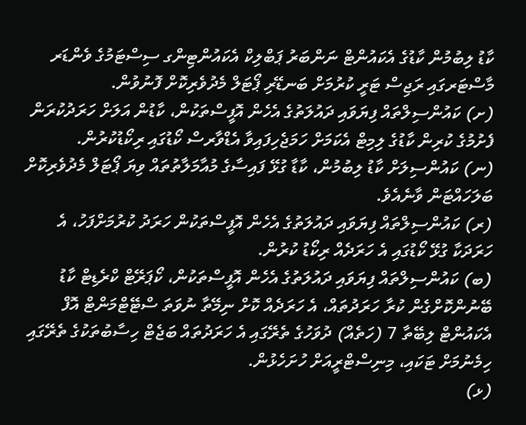ކާޑު ލިބުމުން ކާޑުގެ އެކައުންޓް ނަންބަރު ޕަބްލިކް އެކައުންޓިންގ ސިސްޓަމުގެ ވެންޑަރ މާސްޓަރގައި ރަޖިސް ޓަރީ ކުރުމަށް ބަނޑޭރި ޕޯޓަލް މެދުވެރިކޮށް ފޮނުވުން.
(ށ) ކައުންސިލްތައް ފިޔަވައި ދައުލަތުގެ އެހެން އޮފީސްތަކުން، ކާޑުން އަލަށް ހަރަދުކުރަން ފެށުމުގެ ކުރިން ކާޑުގެ ލިމިޓް އެކަމަށް ހަމަޖެހިފައިވާ އެޑްވާރސް ކޯޑުގައި ރިކޯޑުކުރުން.
(ނ) ކައުންސިލަށް ކާޑު ލިބުމުން، ކާޑާ ގުޅޭ ފައިސާގެ މުއާމަލާތުތައް ވިޔަ ޕޯޓަލް މެދުވެރިކޮށް ބަލަހައްޓަން ވާނެއެވެ.
(ރ) ކައުންސިލްތައް ފިޔަވައި ދައުލަތުގެ އެހެން އޮފީސްތަކުން ހަރަދު ކުރުމަށްފަހު، އެ ހަރަދަކާ ގުޅޭ ކޯޑުގައި އެ ހަރަދެއް ރިކޯޑު ކުރުން.
(ބ) ކައުންސިލްތައް ފިޔަވައި ދައުލަތުގެ އެހެން އޮފީސްތަކުން، ކޯޕަރޭޓް ކްރެޑިޓް ކާޑު ބޭނުންކޮށްގެން ކުރާ ހަރަދުތައް، އެ ހަރަދެއް ކޮށް ނިމޭތާ ނުވަތަ ސްޓޭޓްމަންޓް އޮފް އެކައުންޓް ލިބޭތާ 7 (ހަތެއް) ދުވަހުގެ ތެރޭގައި އެ ހަރަދުތައް ބަޖެޓް ހިސާބުތަކުގެ ތެރޭގައި ހިމެނުމަށް ޓަކައި، މިނިސްޓްރީއަށް ހުށަހެޅުން.
(ޅ)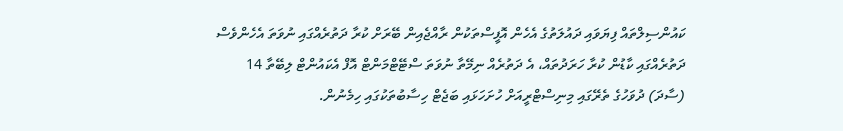ކައުންސިލްތައް ފިޔަވައި ދައުލަތުގެ އެހެން އޮފީސްތަކުން ރާއްޖެއިން ބޭރަށް ކުރާ ދަތުރެއްގައި ނުވަތަ އެހެންވެސް ދަތުރެއްގައި ކާޑުން ކުރާ ހަރަދުތައް، އެ ދަތުރެއް ނިމޭތާ ނުވަތަ ސްޓޭޓްމަންޓް އޮފް އެކައުންޓް ލިބޭތާ 14 (ސާދަ) ދުވަހުގެ ތެރޭގައި މިނިސްޓްރީއަށް ހުށަހަޅައި ބަޖެޓް ހިސާބުތަކުގައި ހިމެނުން.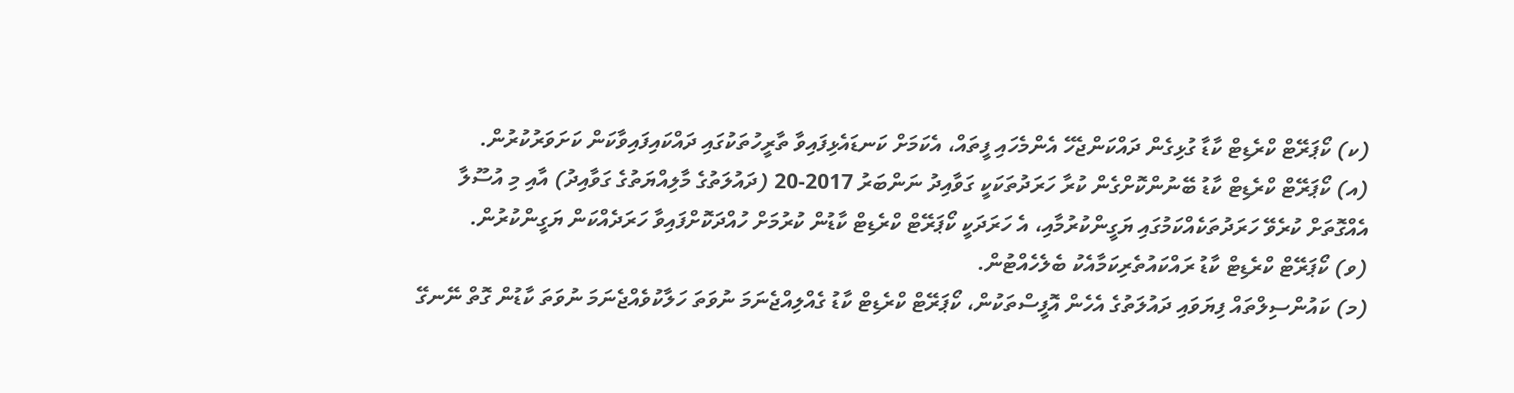(ކ) ކޯޕަރޭޓް ކްރެޑިޓް ކާޑާ ގުޅިގެން ދައްކަންޖެހޭ އެންމެހައި ފީތައް، އެކަމަށް ކަނޑައެޅިފައިވާ ތާރީހުތަކުގައި ދައްކައިފައިވާކަން ކަށަވަރުކުރުން.
(އ) ކޯޕަރޭޓް ކްރެޑިޓް ކާޑު ބޭނުންކޮށްގެން ކުރާ ހަރަދުތަކަކީ ގަވާއިދު ނަންބަރު 2017-20 (ދައުލަތުގެ މާލިއްޔަތުގެ ގަވާއިދު) އާއި މި އުސޫލާ އެއްގޮތަށް ކުރެވޭ ހަރަދުތަކެއްކަމުގައި ޔަގީންކުރުމާއި، އެ ހަރަދަކީ ކޯޕަރޭޓް ކްރެޑިޓް ކާޑުން ކުރުމަށް ހުއްދަކޮށްފައިވާ ހަރަދެއްކަން ޔަގީންކުރުން.
(ވ) ކޯޕަރޭޓް ކްރެޑިޓް ކާޑު ރައްކައުތެރިކަމާއެކު ބެލެހެއްޓުން.
(މ) ކައުންސިލްތައް ފިޔަވައި ދައުލަތުގެ އެހެން އޮފީސްތަކުން، ކޯޕަރޭޓް ކްރެޑިޓް ކާޑު ގެއްލިއްޖެނަމަ ނުވަތަ ހަލާކުވެއްޖެނަމަ ނުވަތަ ކާޑުން ގޮތް ނޭނގޭ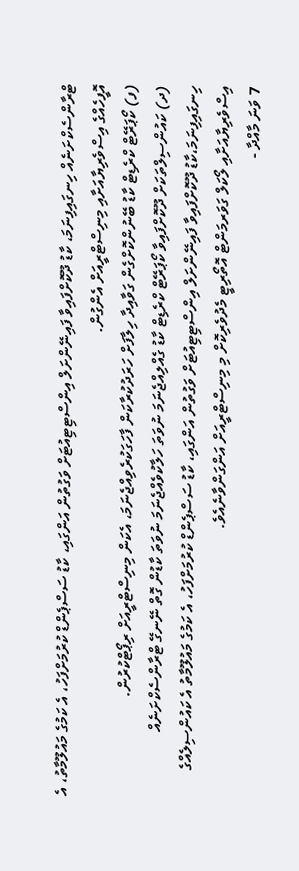ޓްރާންސެކްށަނެއް ހިނގައިފިނަމަ، ކާޑު ދޫކޮށްފައިވާ ފައިނޭންށަލް އިންސްޓިޓިއުޓަށް ވަގުތުން އަންގައި، ކާޑު ސަސްޕެންޑް ކުރުމަށްފަހު، އެ ކަމުގެ މައުލޫމާތު، އެ އޮފީހެއްގެ އިސްވެރިޔާއަށާއި މިނިސްޓްރީއަށް އެންގުން.
(ފ) ކޯޕަރޭޓް ކްރެޑިޓް ކާޑު ބޭނުންކޮށްގެން ގަވާއިދާ ހިލާފަށް ހަރަދުކުރާކަން ފާހަގަކުރެވިއްޖެނަމަ، އެކަން މިނިސްޓްރީއަށް ރިޕޯޓްކުރުން.
(ދ) ކައުންސިލްތަކަށް ދޫކޮށްފައިވާ ކޯޕަރޭޓް ކްރެޑިޓް ކާޑު ގެއްލިއްޖެނަމަ ނުވަތަ ހަލާކުވެއްޖެނަމަ ނުވަތަ ކާޑުން ގޮތް ނޭނގޭ ޓްރާންސެކްށަނެއް ހިނގައިފިނަމަ،ކާޑު ދޫކޮށްފައިވާ ފައިނޭންށަލް އިންސްޓިޓިއުޓަށް ވަގުތުން އަންގައި، ކާޑު ސަސްޕެންޑް ކުރުމަށްފަހު، އެ ކަމުގެ މައުލޫމާތު އެ ކައުންސިލެއްގެ އިސްވެރިޔާއަށާއި ލޯކަލް ގަވަރމަންޓް އޮތޯރިޓީ މެދުވެރިކޮށް މި މިނިސްޓްރީއަށް އަންގަންވާނެއެވެ.
7 ވަނަ މާއްދާ -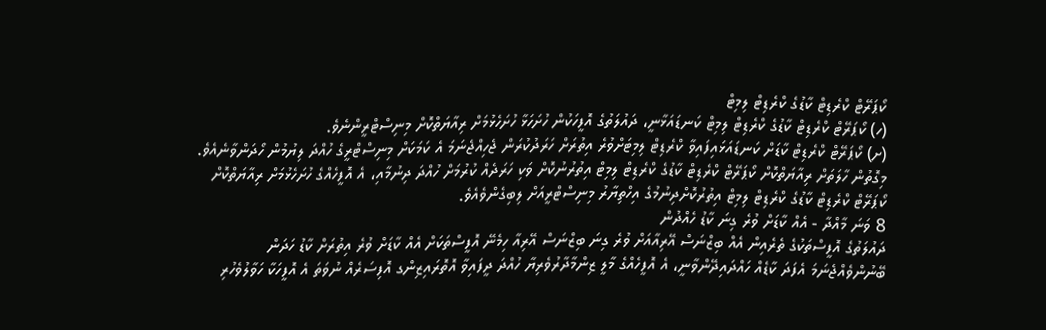ކޯޕަރޭޓް ކްރެޑިޓް ކާޑުގެ ކްރެޑިޓް ލިމިޓް
(ހ) ކޯޕަރޭޓް ކްރެޑިޓް ކާޑުގެ ކްރެޑިޓް ލިމިޓް ކަނޑައަޅާނީ، ދައުލަތުގެ އޮފީހަކުން ހުށަހަޅާ ހުށަހެޅުމަށް ރިއާޔަތްކޮށް މިނިސްޓްރީންނެވެ.
(ށ) ކޯޕަރޭޓް ކްރެޑިޓް ކާޑަށް ކަނޑައަޅައިފައިވާ ކްރެޑިޓް ލިމިޓަށްވުރެ އިތުރަށް ހަރަދުކުރަން ޖެހިއްޖެނަމަ އެ ކަމަކަށް މިނިސްޓްރީގެ ހުއްދަ ލިޔުމުން ހޯދަންވާނެއެވެ. މިގޮތުން ހާލަތަށް ރިއާޔަތްކޮށް ކޯޕަރޭޓް ކްރެޑިޓް ކާޑުގެ ކްރެޑިޓް ލިމިޓް އިތުރުނުކޮށް ވަކި ހަރަދެއް ކުރުމަށް ހުއްދަ ދިނުމާއި، އެ އޮފީހެއްގެ ހުށަހެޅުމަށް ރިއާޔަތްކޮށް ކޯޕަރޭޓް ކްރެޑިޓް ކާޑުގެ ކްރެޑިޓް ލިމިޓް އިތުރުކޮށްދިނުމުގެ އިހްތިޔާރު މިނިސްޓްރީއަށް ލިބިގެންވެއެވެ.
8 ވަނަ މާއްދާ - އެއް ކާޑަށް ވުރެ ގިނަ ކާޑު ހެއްދުން
ދައުލަތުގެ އޮފީސްތަކުގެ ތެރެއިން އެއް ބިޒްނަސް އޭރިއާއަށް ވުރެ ގިނަ ބިޒްނަސް އޭރިއާ ހިމެނޭ އޮފީސްތަކަށް އެއް ކާޑަށް ވުރެ އިތުރަށް ކާޑު ހަދަން ބޭނުންވެއްޖެނަމަ އެފަދަ ކާޑެއް ހައްދައިދޭންވާނީ، އެ އޮފީހެއްގެ މާލީ ޒިންމާދާރުވެރިޔާ ހުއްދަ ދީފައިވާ އޮތޮރައިޒިންގ އޮފިސަރެއް ނުވަތަ އެ އޮފީހަކާ ހަވާލުވެހުރި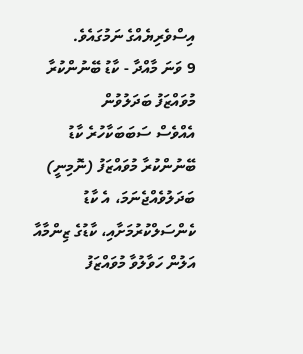އިސްވެރިޔެއްގެ ނަމުގައެވެ.
9 ވަނަ މާއްދާ - ކާޑު ބޭނުންކުރާ މުވައްޒަފު ބަދަލުވުން
އެއްވެސް ސަބަބަކާހުރެ ކާޑު ބޭނުންކުރާ މުވައްޒަފު (ނޮމިނީ) ބަދަލުވެއްޖެނަމަ، އެ ކާޑު ކެންސަލްކުރުމަށާއި، ކާޑުގެ ޒިންމާއާ އަލުން ހަވާލުވާ މުވައްޒަފު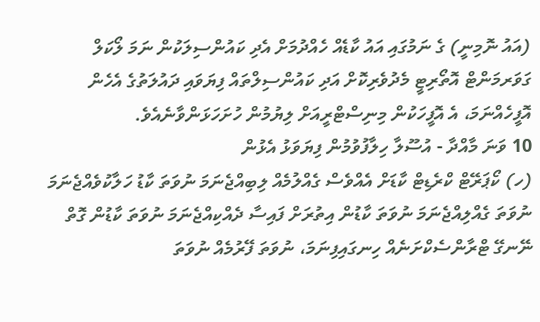(އައު ނޮމިނީ) ގެ ނަމުގައި އައު ކާޑެއް ހެއްދުމަށް އެދި ކައުންސިލަކުން ނަމަ ލޯކަލް ގަވަރމަންޓް އޮތޯރިޓީ މެދުވެރިކޮށް އަދި ކައުންސިލްތައް ފިޔަވައި ދައުލަތުގެ އެހެން އޮފީހެއްނަމަ، އެ އޮފީހަކުން މިނިސްޓްރީއަށް ލިޔުމުން ހުށަހަޅަންވާނެއެވެ.
10 ވަނަ މާއްދާ - އުސޫލާ ހިލާފުވުމުން ފިޔަވަޅު އެޅުން
(ހ) ކޯޕަރޭޓް ކްރެޑިޓް ކާޑަށް އެއްވެސް ގެއްލުމެއް ލިބިއްޖެނަމަ ނުވަތަ ކާޑު ހަލާކުވެއްޖެނަމަ ނުވަތަ ގެއްލިއްޖެނަމަ ނުވަތަ ކާޑުން އިތުރަށް ފައިސާ ދެއްކިއްޖެނަމަ ނުވަތަ ކާޑުން ގޮތް ނޭނގޭ ޓްރާންސެކްށަނެއް ހިނގައިފިނަމަ، ނުވަތަ ފޭރުމެއް ނުވަތަ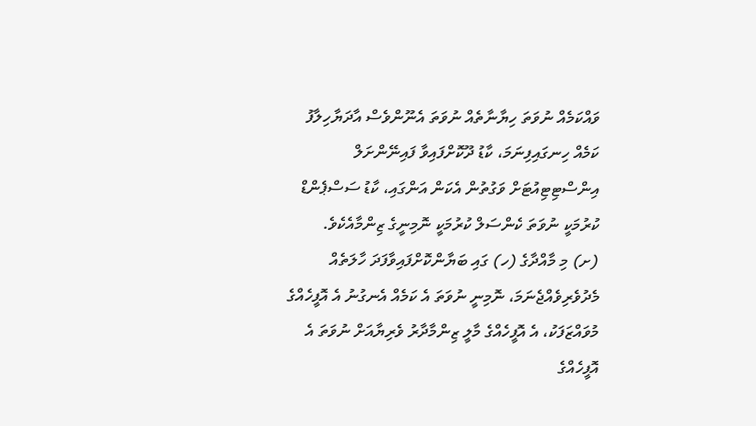ވައްކަމެއް ނުވަތަ ހިޔާނާތެއް ނުވަތަ އެނޫންވެސް އާދަޔާހިލާފު ކަމެއް ހިނގައިފިނަމަ، ކާޑު ދޫކޮށްފައިވާ ފައިނޭންށަލް އިންސްޓިޓިއުޓަށް ވަގުތުން އެކަން އަންގައި، ކާޑު ސަސްޕެންޑް ކުރުމަކީ ނުވަތަ ކެންސަލް ކުރުމަކީ ނޮމިނީގެ ޒިންމާއެކެވެ.
(ށ) މި މާއްދާގެ (ހ) ގައި ބަޔާންކޮށްފައިވާފަދަ ހާލަތެއް މެދުވެރިވެއްޖެނަމަ، ނޮމިނީ ނުވަތަ އެ ކަމެއް އެނގުނު އެ އޮފީހެއްގެ މުވައްޒަފަކު، އެ އޮފީހެއްގެ މާލީ ޒިންމާދާރު ވެރިޔާއަށް ނުވަތަ އެ އޮފީހެއްގެ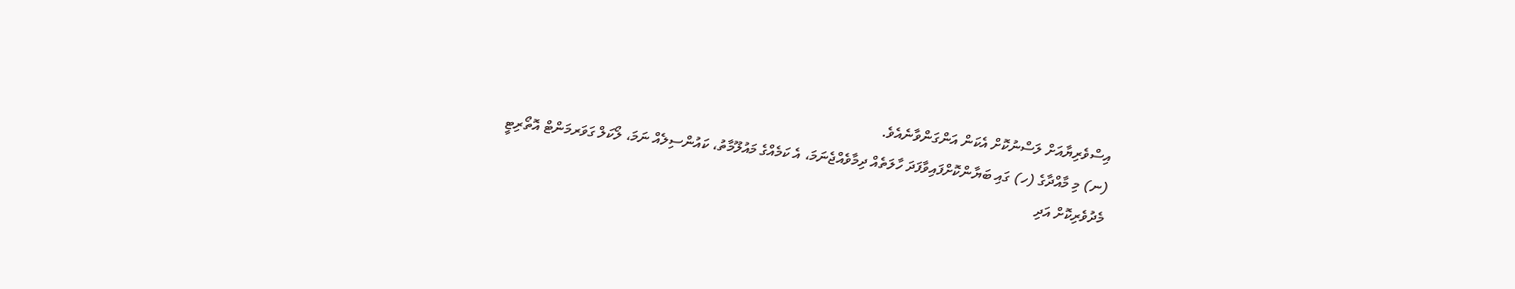އިސްވެރިޔާއަށް ލަސްނުކޮށް އެކަން އަންގަންވާނެއެވެ.
(ނ) މި މާއްދާގެ (ހ) ގައި ބަޔާންކޮށްފައިވާފަދަ ހާލަތެއް ދިމާވެއްޖެނަމަ، އެ ކަމެއްގެ މައުލޫމާތު، ކައުންސިލެއް ނަމަ، ލޯކަލް ގަވަރމަންޓް އޮތޯރިޓީ މެދުވެރިކޮށް އަދި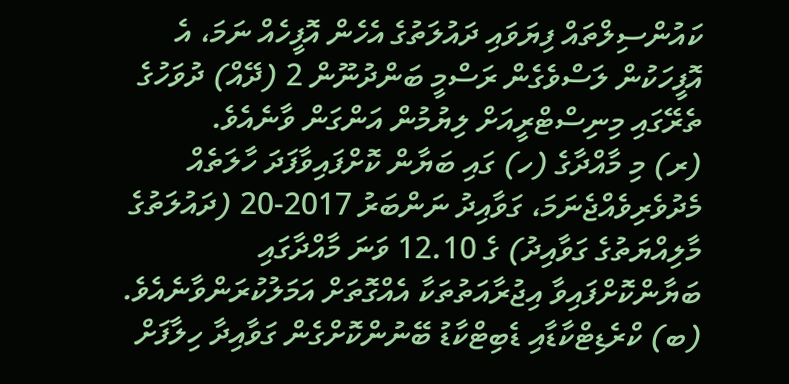ކައުންސިލްތައް ފިޔަވައި ދައުލަތުގެ އެހެން އޮފީހެއް ނަމަ، އެ އޮފީހަކުން ލަސްވެގެން ރަސްމީ ބަންދުނޫން 2 (ދޭއް) ދުވަހުގެ ތެރޭގައި މިނިސްޓްރީއަށް ލިޔުމުން އަންގަން ވާނެއެވެ.
(ރ) މި މާއްދާގެ (ހ) ގައި ބަޔާން ކޮށްފައިވާފަދަ ހާލަތެއް މެދުވެރިވެއްޖެނަމަ، ގަވާއިދު ނަންބަރު 2017-20 (ދައުލަތުގެ މާލިއްޔަތުގެ ގަވާއިދު) ގެ 12.10 ވަނަ މާއްދާގައި ބަޔާންކޮށްފައިވާ އިޖުރާއަތުތަކާ އެއްގޮތަށް އަމަލުކުރަންވާނެއެވެ.
(ބ) ކްރެޑިޓްކާޑާއި ޑެބިޓްކާޑު ބޭނުންކޮށްގެން ގަވާއިދާ ހިލާފަށް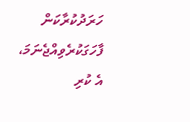ހަރަދުކުރާކަން ފާހަގަކުރެވިއްޖެނަމަ، އެ ކުރި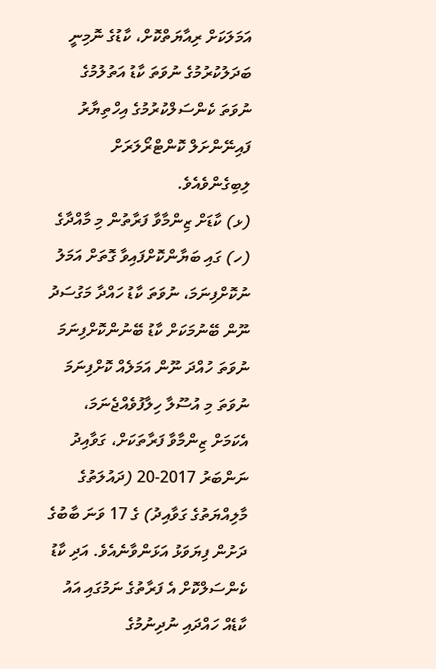އަމަލަކަށް ރިއާޔަތްކޮށް، ކާޑުގެ ނޮމިނީ ބަދަލުކުރުމުގެ ނުވަތަ ކާޑު އަތުލުމުގެ ނުވަތަ ކެންސަލްކުރުމުގެ އިހްތިޔާރު ފައިނޭންށަލް ކޮންޓްރޯލަރަށް ލިބިގެންވެއެވެ.
(ޅ) ކާޑަށް ޒިންމާވާ ފަރާތުން މި މާއްދާގެ (ހ) ގައި ބަޔާންކޮށްފައިވާ ގޮތަށް އަމަލު ނުކޮށްފިނަމަ، ނުވަތަ ކާޑު ހައްދާ މަގުސަދު ނޫން ބޭނުމަކަށް ކާޑު ބޭނުންކޮށްފިނަމަ ނުވަތަ ހުއްދަ ނޫން އަމަލެއް ކޮށްފިނަމަ ނުވަތަ މި އުސޫލާ ހިލާފުވެއްޖެނަމަ، އެކަމަށް ޒިންމާވާ ފަރާތަކަށް، ގަވާއިދު ނަންބަރު 2017-20 (ދައުލަތުގެ މާލިއްޔަތުގެ ގަވާއިދު) ގެ 17 ވަނަ ބާބުގެ ދަށުން ފިޔަވަޅު އަޅަންވާނެއެވެ. އަދި ކާޑު ކެންސަލްކޮށް އެ ފަރާތުގެ ނަމުގައި އައު ކާޑެއް ހައްދައި ނުދިނުމުގެ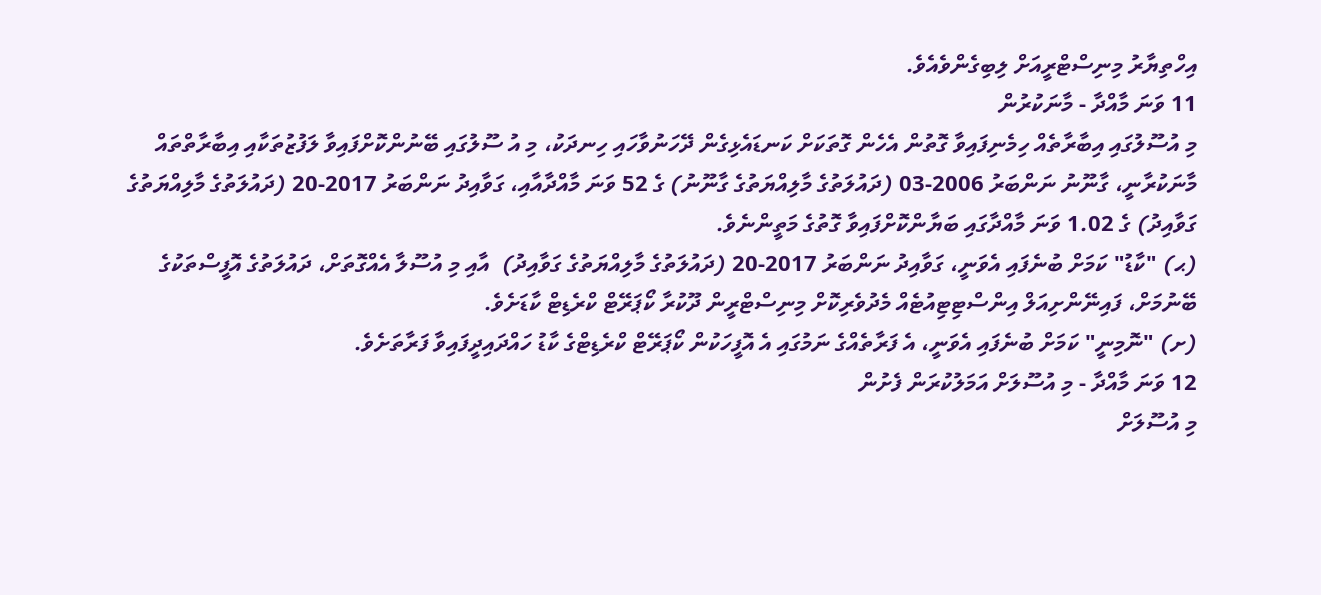އިހްތިޔާރު މިނިސްޓްރީއަށް ލިބިގެންވެއެވެ.
11 ވަނަ މާއްދާ - މާނަކުރުން
މި އުސޫލުގައި އިބާރާތެއް ހިމެނިފައިވާ ގޮތުން އެހެން ގޮތަކަށް ކަނޑައެޅިގެން ދޭހަނުވާހައި ހިނދަކު، މި އު ސޫލުގައި ބޭނުންކޮށްފައިވާ ލަފުޒުތަކާއި އިބާރާތްތައް މާނަކުރާނީ، ގާނޫނު ނަންބަރު 2006-03 (ދައުލަތުގެ މާލިއްޔަތުގެ ގާނޫނު) ގެ 52 ވަނަ މާއްދާއާއި، ގަވާއިދު ނަންބަރު 2017-20 (ދައުލަތުގެ މާލިއްޔަތުގެ ގަވާއިދު) ގެ 1.02 ވަނަ މާއްދާގައި ބަޔާންކޮށްފައިވާ ގޮތުގެ މަތީންނެވެ.
(ޙ) "ކާޑު" ކަމަށް ބުނެފައި އެވަނީ، ގަވާއިދު ނަންބަރު 2017-20 (ދައުލަތުގެ މާލިއްޔަތުގެ ގަވާއިދު)  އާއި މި އުސޫލާ އެއްގޮތަށް، ދައުލަތުގެ އޮފީސްތަކުގެ ބޭނުމަށް، ފައިނޭންށިއަލް އިންސްޓިޓިއުޓެއް މެދުވެރިކޮށް މިނިސްޓްރީން ދޫކުރާ ކޯޕަރޭޓް ކްރެޑިޓް ކާޑަށެވެ.
(ށ) "ނޮމިނީ" ކަމަށް ބުނެފައި އެވަނީ، އެ ފަރާތެއްގެ ނަމުގައި އެ އޮފީހަކުން ކޯޕަރޭޓް ކްރެޑިޓްގެ ކާޑު ހައްދައިދީފައިވާ ފަރާތަށެވެ.
12 ވަނަ މާއްދާ - މި އުސޫލަށް އަމަލުކުރަން ފެށުން
މި އުސޫލަށް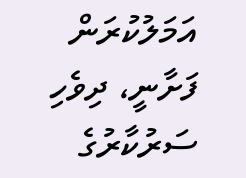އަމަލުކުރަން ފަށާނީ، ދިވެހި ސަރުކާރުގެ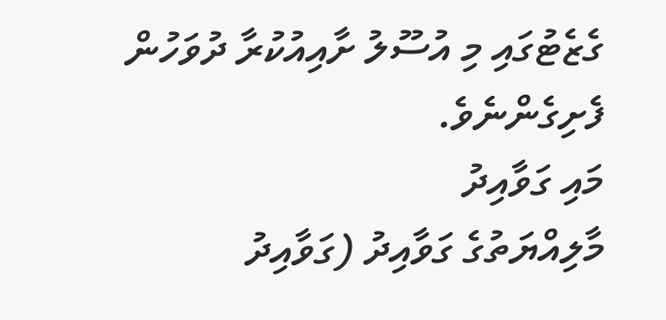ގެޒެޓުގައި މި އުސޫލު ށާއިއުކުރާ ދުވަހުން ފެށިގެންނެވެ.
މައި ގަވާއިދު
މާލިއްޔަތުގެ ގަވާއިދު (ގަވާއިދު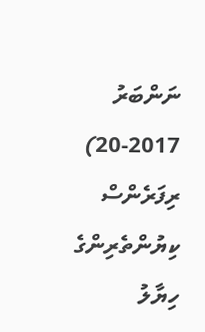ނަންބަރު 2017-20)
ރިފަރެންސް
ކިޔުންތެރިންގެ ހިޔާލު